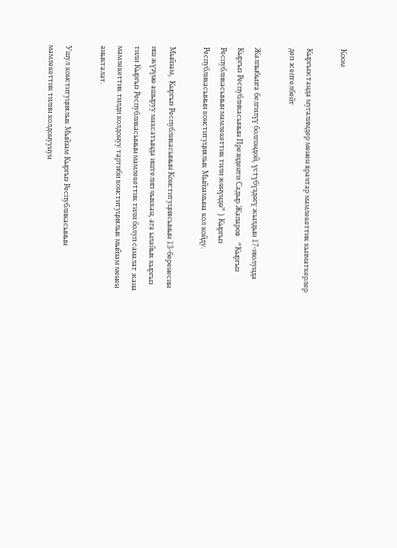Коом

Кыргызстанда мугалимдер менен врачтар мамлекеттик кызматкерлер деп эсептелбейт

Жалпыбызга белгилүү болгондой, үстүбүздөгү жылдын 17-июлунда Кыргыз Республикасынын Президенти Садыр Жапаров   “Кыргыз Республикасынын мамлекеттик тили жөнүндө” ) Кыргыз Республикасынын конституциялык Мыйзамына кол койду.

Мыйзам,  Кыргыз Республикасынын Конституциясынын 13-беренесин иш жүзүнө ашыруу максатында иштелип чыккан, ага ылайык кыргыз тили Кыргыз Республикасынын мамлекеттик тили болуп саналат жана мамлекеттик тилди колдонуу тартиби конституциялык мыйзам менен аныкталат.

Ушул конституциялык Мыйзам Кыргыз Республикасынын мамлекеттик тилин колдонуунун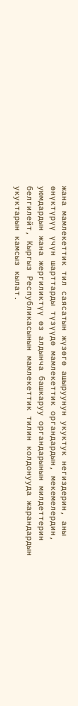жана мамлекеттик тил саясатын жүзөгө ашыруунун укуктук негиздерин, аны өнүктүрүү үчүн шарттарды түзүүдө мамлекеттик органдардын, мекемелердин, уюмдардын жана жергиликтүү өз алдынча башкаруу органдарынын милдеттерин белгилейт, Кыргыз Республикасынын мамлекеттик тилин колдонууда жарандардын укуктарын камсыз кылат.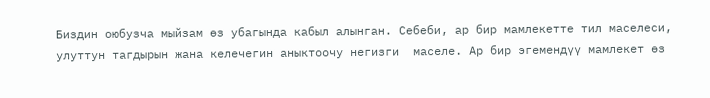Биздин оюбузча мыйзам өз убагында кабыл алынган. Себеби, ар бир мамлекетте тил маселеси, улуттун тагдырын жана келечегин аныктоочу негизги  маселе. Ар бир эгемендүү мамлекет өз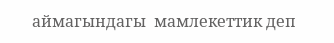аймагындагы  мамлекеттик деп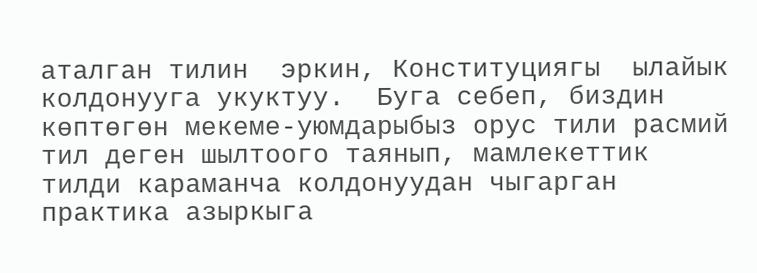аталган тилин  эркин, Конституциягы  ылайык колдонууга укуктуу.  Буга себеп, биздин көптөгөн мекеме-уюмдарыбыз орус тили расмий тил деген шылтоого таянып, мамлекеттик тилди караманча колдонуудан чыгарган практика азыркыга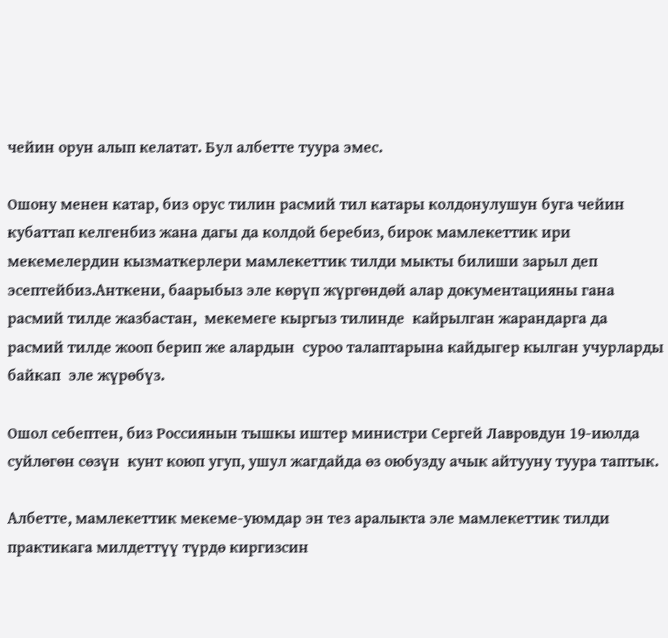чейин орун алып келатат. Бул албетте туура эмес.

Ошону менен катар, биз орус тилин расмий тил катары колдонулушун буга чейин кубаттап келгенбиз жана дагы да колдой беребиз, бирок мамлекеттик ири мекемелердин кызматкерлери мамлекеттик тилди мыкты билиши зарыл деп эсептейбиз.Анткени, баарыбыз эле көрүп жүргөндөй алар документацияны гана расмий тилде жазбастан,  мекемеге кыргыз тилинде  кайрылган жарандарга да  расмий тилде жооп берип же алардын  суроо талаптарына кайдыгер кылган учурларды байкап  эле жүрөбүз.

Ошол себептен, биз Россиянын тышкы иштер министри Сергей Лавровдун 19-июлда суйлөгөн сөзүн  кунт коюп угуп, ушул жагдайда өз оюбузду ачык айтууну туура таптык.

Албетте, мамлекеттик мекеме-уюмдар эн тез аралыкта эле мамлекеттик тилди практикага милдеттүү түрдө киргизсин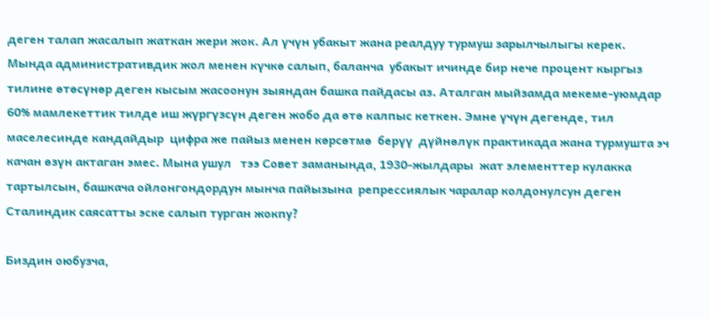деген талап жасалып жаткан жери жок. Ал үчүн убакыт жана реалдуу турмуш зарылчылыгы керек. Мында административдик жол менен күчкө салып, баланча  убакыт ичинде бир нече процент кыргыз тилине өтөсүнөр деген кысым жасоонун зыяндан башка пайдасы аз. Аталган мыйзамда мекеме-уюмдар 60% мамлекеттик тилде иш жүргүзсүн деген жобо да өтө калпыс кеткен. Эмне үчүн дегенде, тил маселесинде кандайдыр  цифра же пайыз менен көрсөтмө  берүү  дүйнөлүк практикада жана турмушта эч качан өзүн актаган эмес. Мына ушул   тээ Совет заманында, 1930-жылдары  жат элементтер кулакка тартылсын, башкача ойлонгондордун мынча пайызына  репрессиялык чаралар колдонулсун деген Сталиндик саясатты эске салып турган жокпу?

Биздин оюбузча,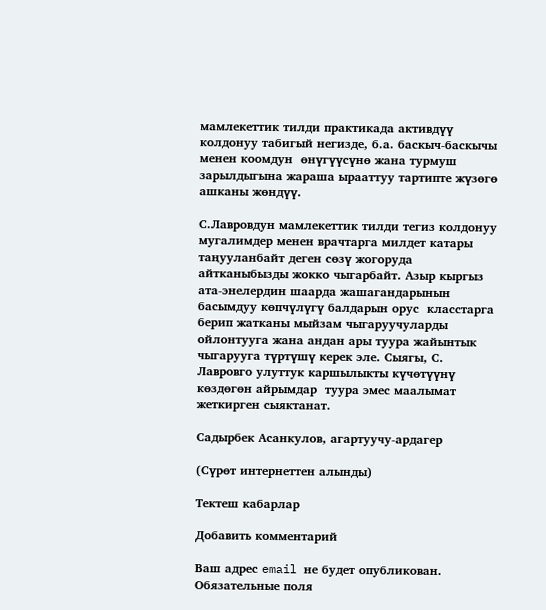мамлекеттик тилди практикада активдүү  колдонуу табигый негизде, б.а. баскыч-баскычы менен коомдун  өнүгүүсүнө жана турмуш зарылдыгына жараша ырааттуу тартипте жүзөгө ашканы жөндүү.

С.Лавровдун мамлекеттик тилди тегиз колдонуу мугалимдер менен врачтарга милдет катары таңууланбайт деген сөзү жогоруда айтканыбызды жокко чыгарбайт. Азыр кыргыз ата-энелердин шаарда жашагандарынын басымдуу көпчүлүгү балдарын орус  класстарга берип жатканы мыйзам чыгаруучуларды ойлонтууга жана андан ары туура жайынтык чыгарууга түртүшү керек эле. Сыягы, С. Лавровго улуттук каршылыкты күчөтүүнү көздөгөн айрымдар  туура эмес маалымат жеткирген сыяктанат.

Садырбек Асанкулов, агартуучу-ардагер

(Сүрөт интернеттен алынды)

Тектеш кабарлар

Добавить комментарий

Ваш адрес email не будет опубликован. Обязательные поля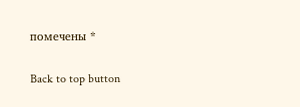помечены *

Back to top button